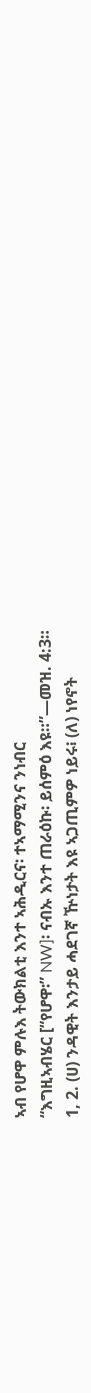ኣብ የሆዋ ምሉእ ትውክልቲ እንተ ኣሕዲርና፡ ተኣማሚንና ንነብር
“እግዚኣብሄር [“የሆዋ፡” NW]፡ ናብኡ እንተ ጠራዕኩ፡ ይሰምዕ እዩ።”—መዝ. 4:3።
1, 2. (ሀ) ንዳዊት እንታይ ሓደገኛ ዅነታት እዩ ኣጋጢምዎ ነይሩ፧ (ለ) ነየኖት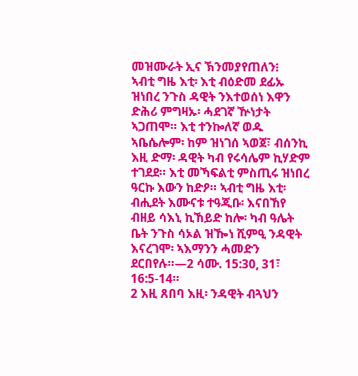መዝሙራት ኢና ኽንመያየጠለን፧
ኣብቲ ግዜ እቲ፡ እቲ ብዕድመ ደፊኡ ዝነበረ ንጉስ ዳዊት ንእተወሰነ እዋን ድሕሪ ምግዛኡ፡ ሓደገኛ ዅነታት ኣጋጠሞ። እቲ ተንኰለኛ ወዱ ኣቤሴሎም፡ ከም ዝነገሰ ኣወጀ፣ ብሰንኪ እዚ ድማ፡ ዳዊት ካብ የሩሳሌም ኪሃድም ተገደደ። እቲ መኻፍልቲ ምስጢሩ ዝነበረ ዓርኩ እውን ከድዖ። ኣብቲ ግዜ እቲ፡ ብሒደት እሙናቱ ተዓጂቡ፡ እናበኸየ ብዘይ ሳእኒ ኪኸይድ ከሎ፡ ካብ ዓሌት ቤት ንጉስ ሳኦል ዝዀነ ሺምዒ ንዳዊት እናረገሞ፡ ኣእማንን ሓመድን ደርበየሉ።—2 ሳሙ. 15:30, 31፣ 16:5-14።
2 እዚ ጸበባ እዚ፡ ንዳዊት ብጓህን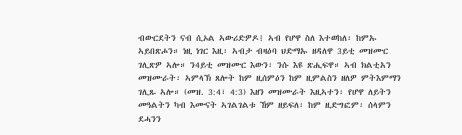ብውርደትን ናብ ሲኦል ኣውሪድዎዶ፧ ኣብ የሆዋ ስለ እተወከለ፡ ከምኡ ኣይበጽሖን። ነዚ ነገር እዚ፡ ኣብታ ብዛዕባ ህድማኡ ዘዳለዋ 3ይቲ መዝሙር ገሊጽዎ ኣሎ። ን4ይቲ መዝሙር እውን፡ ንሱ እዩ ጽሒፍዋ። ኣብ ክልቲአን መዝሙራት፡ ኣምላኽ ጸሎት ከም ዚሰምዕን ከም ዚምልስን ዘለዎ ምትእምማን ገሊጹ ኣሎ። (መዝ. 3:4፣ 4:3) እዘን መዝሙራት እዚኣተን፡ የሆዋ ለይትን መዓልትን ካብ እሙናት ኣገልገልቱ ኸም ዘይፍለ፡ ከም ዚድግፎም፡ ሰላምን ደሓንን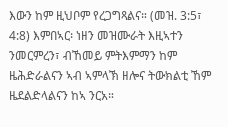እውን ከም ዚህቦም የረጋግጻልና። (መዝ. 3:5፣ 4:8) እምበኣር፡ ነዘን መዝሙራት እዚኣተን ንመርምረን፣ ብኸመይ ምትእምማን ከም ዜሕድራልናን ኣብ ኣምላኽ ዘሎና ትውክልቲ ኸም ዜደልድላልናን ከኣ ንርአ።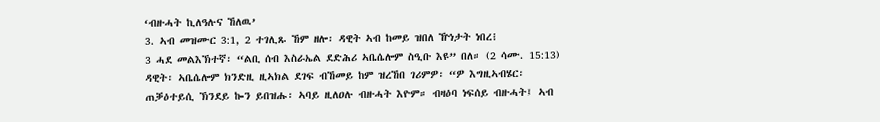‘ብዙሓት ኪለዓሉና ኸለዉ’
3. ኣብ መዝሙር 3:1, 2 ተገሊጹ ኸም ዘሎ፡ ዳዊት ኣብ ከመይ ዝበለ ዅነታት ነበረ፧
3 ሓደ መልእኽተኛ፡ “ልቢ ሰብ እስራኤል ደድሕሪ ኣቤሴሎም ስዒቡ እዩ” በለ። (2 ሳሙ. 15:13) ዳዊት፡ ኣቤሴሎም ክንድዚ ዚኣክል ደገፍ ብኸመይ ከም ዝረኸበ ገሪምዎ፡ “ዎ እግዚኣብሄር፡ ጠቓዕተይሲ ኽንደይ ኰን ይበዝሑ፡ ኣባይ ዚለዐሉ ብዙሓት እዮም። ብዛዕባ ነፍሰይ ብዙሓት፤ ኣብ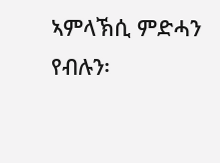ኣምላኽሲ ምድሓን የብሉን፡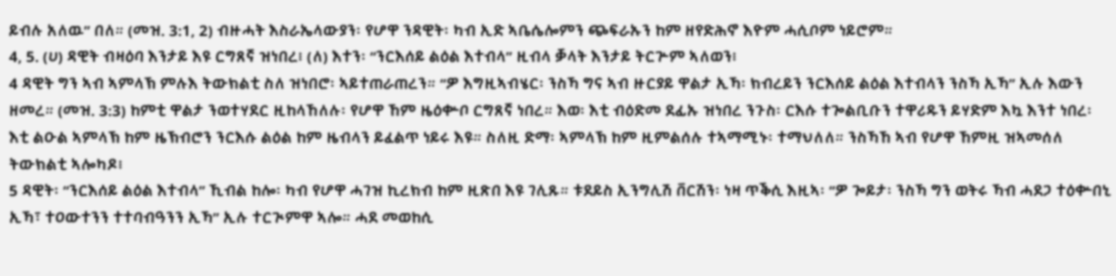ይብሉ አለዉ” በለ። (መዝ. 3:1, 2) ብዙሓት እስራኤላውያን፡ የሆዋ ንዳዊት፡ ካብ ኢድ ኣቤሴሎምን ጭፍራኡን ከም ዘየድሕኖ እዮም ሓሲቦም ነይሮም።
4, 5. (ሀ) ዳዊት ብዛዕባ እንታይ እዩ ርግጸኛ ዝነበረ፧ (ለ) እተን፡ “ንርእሰይ ልዕል እተብላ” ዚብላ ቓላት እንታይ ትርጕም ኣለወን፧
4 ዳዊት ግን ኣብ ኣምላኽ ምሉእ ትውክልቲ ስለ ዝነበሮ፡ ኣይተጠራጠረን። “ዎ እግዚኣብሄር፡ ንስኻ ግና ኣብ ዙርያይ ዋልታ ኢኻ፡ ክብረይን ንርእሰይ ልዕል እተብላን ንስኻ ኢኻ” ኢሉ እውን ዘመረ። (መዝ. 3:3) ከምቲ ዋልታ ንወተሃደር ዚከላኸለሉ፡ የሆዋ ኸም ዜዕቍቦ ርግጸኛ ነበረ። እወ፡ እቲ ብዕድመ ደፊኡ ዝነበረ ንጉስ፡ ርእሱ ተጐልቢቡን ተዋሪዱን ይሃድም እኳ እንተ ነበረ፡ እቲ ልዑል ኣምላኽ ከም ዜኽብሮን ንርእሱ ልዕል ከም ዜብላን ይፈልጥ ነይሩ እዩ። ስለዚ ድማ፡ ኣምላኽ ከም ዚምልሰሉ ተኣማሚኑ፡ ተማህለለ። ንስኻኸ ኣብ የሆዋ ኸምዚ ዝኣመሰለ ትውክልቲ ኣሎካዶ፧
5 ዳዊት፡ “ንርእሰይ ልዕል እተብላ” ኺብል ከሎ፡ ካብ የሆዋ ሓገዝ ኪረክብ ከም ዚጽበ እዩ ገሊጹ። ቱደይስ ኢንግሊሽ ቨርሽን፡ ነዛ ጥቕሲ እዚኣ፡ “ዎ ጐይታ፡ ንስኻ ግን ወትሩ ኻብ ሓደጋ ተዕቍበኒ ኢኻ፣ ተዐውተንን ተተባብዓንን ኢኻ” ኢሉ ተርጒምዋ ኣሎ። ሓደ መወከሲ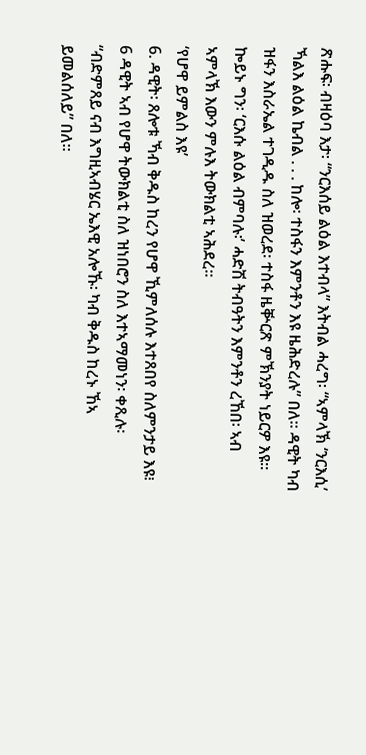ጽሑፍ፡ ብዛዕባ እታ፡ “ንርእሰይ ልዕል እተብላ” እትብል ሓረግ፡ “ኣምላኽ ‘ንርእሲ’ ኻልእ ልዕል ኬብል . . . ከሎ፡ ተስፋን እምንቶን እዩ ዜሕድረሉ” በለ። ዳዊት ካብ ዝፋን እስራኤል ተገዲዱ ስለ ዝወረደ፡ ተስፋ ዜቝርጽ ምኽንያት ነይርዎ እዩ። ኰይኑ ግን፡ ‘ርእሱ ልዕል ብምባሉ፡’ ሓድሽ ትብዓትን እምንቶን ረኸበ፡ ኣብ ኣምላኽ እውን ምሉእ ትውክልቲ ኣሕደረ።
‘የሆዋ ይምልስ እዩ’
6. ዳዊት፡ ጸሎቱ ኻብ ቅዱስ ከረን የሆዋ ኺምለሰሉ እተጸበየ ስለምንታይ እዩ፧
6 ዳዊት ኣብ የሆዋ ትውክልቲ ስለ ዝነበሮን ስለ እተኣማመነን፡ ቀጺሉ፡ “ብድምጸይ ናብ እግዚኣብሄር ኤእዊ አሎኹ፡ ካብ ቅዱስ ከረኑ ኸኣ ይመልሰለይ” በለ።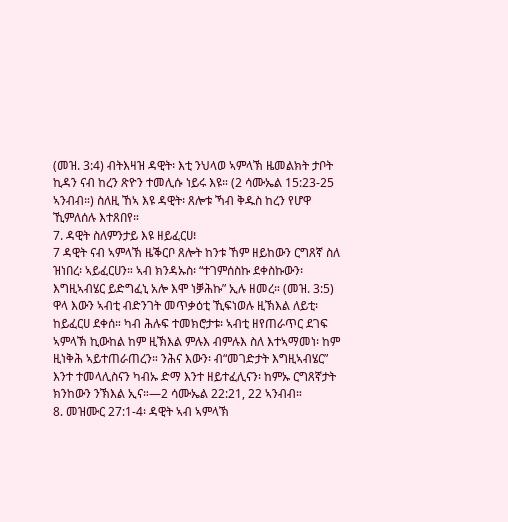(መዝ. 3:4) ብትእዛዝ ዳዊት፡ እቲ ንህላወ ኣምላኽ ዜመልክት ታቦት ኪዳን ናብ ከረን ጽዮን ተመሊሱ ነይሩ እዩ። (2 ሳሙኤል 15:23-25 ኣንብብ።) ስለዚ ኸኣ እዩ ዳዊት፡ ጸሎቱ ኻብ ቅዱስ ከረን የሆዋ ኺምለሰሉ እተጸበየ።
7. ዳዊት ስለምንታይ እዩ ዘይፈርሀ፧
7 ዳዊት ናብ ኣምላኽ ዜቕርቦ ጸሎት ከንቱ ኸም ዘይከውን ርግጸኛ ስለ ዝነበረ፡ ኣይፈርሀን። ኣብ ክንዳኡስ፡ “ተገምሰስኩ ደቀስኩውን፡ እግዚኣብሄር ይድግፈኒ አሎ እሞ ነቓሕኩ” ኢሉ ዘመረ። (መዝ. 3:5) ዋላ እውን ኣብቲ ብድንገት መጥቃዕቲ ኺፍነወሉ ዚኽእል ለይቲ፡ ከይፈርሀ ደቀሰ። ካብ ሕሉፍ ተመክሮታቱ፡ ኣብቲ ዘየጠራጥር ደገፍ ኣምላኽ ኪውከል ከም ዚኽእል ምሉእ ብምሉእ ስለ እተኣማመነ፡ ከም ዚነቅሕ ኣይተጠራጠረን። ንሕና እውን፡ ብ“መገድታት እግዚኣብሄር” እንተ ተመላሊስናን ካብኡ ድማ እንተ ዘይተፈሊናን፡ ከምኡ ርግጸኛታት ክንከውን ንኽእል ኢና።—2 ሳሙኤል 22:21, 22 ኣንብብ።
8. መዝሙር 27:1-4፡ ዳዊት ኣብ ኣምላኽ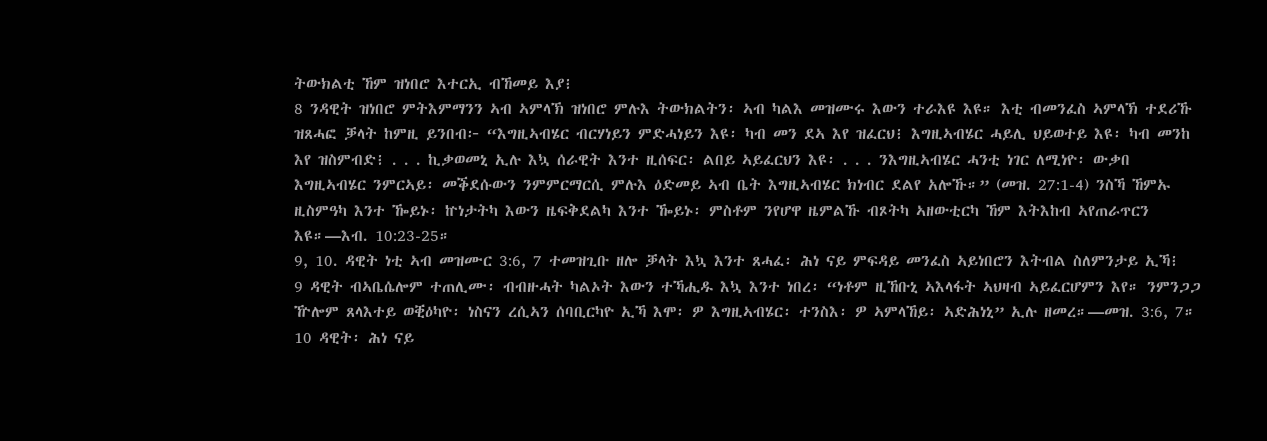ትውክልቲ ኸም ዝነበሮ እተርኢ ብኸመይ እያ፧
8 ንዳዊት ዝነበሮ ምትእምማንን ኣብ ኣምላኽ ዝነበሮ ምሉእ ትውክልትን፡ ኣብ ካልእ መዝሙሩ እውን ተራእዩ እዩ። እቲ ብመንፈስ ኣምላኽ ተደሪኹ ዝጸሓፎ ቓላት ከምዚ ይንበብ፦ “እግዚኣብሄር ብርሃነይን ምድሓነይን እዩ፡ ካብ መን ደኣ እየ ዝፈርህ፧ እግዚኣብሄር ሓይሊ ህይወተይ እዩ፡ ካብ መንከ እየ ዝስምብድ፧ . . . ኪቃወመኒ ኢሉ እኳ ሰራዊት እንተ ዚሰፍር፡ ልበይ ኣይፈርህን እዩ፡ . . . ንእግዚኣብሄር ሓንቲ ነገር ለሚነዮ፡ ውቃበ እግዚኣብሄር ንምርኣይ፡ መቕደሱውን ንምምርማርሲ ምሉእ ዕድመይ ኣብ ቤት እግዚኣብሄር ክነብር ደልየ አሎኹ።” (መዝ. 27:1-4) ንስኻ ኸምኡ ዚስምዓካ እንተ ዀይኑ፡ ኵነታትካ እውን ዜፍቅደልካ እንተ ዀይኑ፡ ምስቶም ንየሆዋ ዜምልኹ ብጾትካ ኣዘውቲርካ ኸም እትእከብ ኣየጠራጥርን እዩ።—እብ. 10:23-25።
9, 10. ዳዊት ነቲ ኣብ መዝሙር 3:6, 7 ተመዝጊቡ ዘሎ ቓላት እኳ እንተ ጸሓፈ፡ ሕነ ናይ ምፍዳይ መንፈስ ኣይነበሮን እትብል ስለምንታይ ኢኻ፧
9 ዳዊት ብኣቤሴሎም ተጠሊሙ፡ ብብዙሓት ካልኦት እውን ተኻሒዱ እኳ እንተ ነበረ፡ “ነቶም ዚኸቡኒ ኣእላፋት ኣህዛብ ኣይፈርሆምን እየ። ንምንጋጋ ዅሎም ጸላእተይ ወቒዕካዮ፡ ነስናን ረሲኣን ሰባቢርካዮ ኢኻ እሞ፡ ዎ እግዚኣብሄር፡ ተንስእ፡ ዎ ኣምላኸይ፡ ኣድሕነኒ” ኢሉ ዘመረ።—መዝ. 3:6, 7።
10 ዳዊት፡ ሕነ ናይ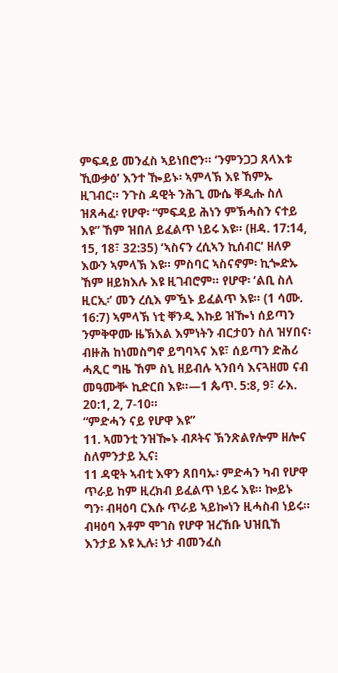ምፍዳይ መንፈስ ኣይነበሮን። ‘ንምንጋጋ ጸላእቱ ኺውቃዕ’ እንተ ዀይኑ፡ ኣምላኽ እዩ ኸምኡ ዚገብር። ንጉስ ዳዊት ንሕጊ ሙሴ ቐዲሑ ስለ ዝጸሓፈ፡ የሆዋ፡ “ምፍዳይ ሕነን ምኽሓስን ናተይ እዩ” ኸም ዝበለ ይፈልጥ ነይሩ እዩ። (ዘዳ. 17:14, 15, 18፣ 32:35) ‘ኣስናን ረሲኣን ኪሰብር’ ዘለዎ እውን ኣምላኽ እዩ። ምስባር ኣስናኖም፡ ኪጐድኡ ኸም ዘይክእሉ እዩ ዚገብሮም። የሆዋ፡ ‘ልቢ ስለ ዚርኢ፡’ መን ረሲእ ምዃኑ ይፈልጥ እዩ። (1 ሳሙ. 16:7) ኣምላኽ ነቲ ቐንዲ እኩይ ዝዀነ ሰይጣን ንምቅዋሙ ዜኽእል እምነትን ብርታዐን ስለ ዝሃበና፡ ብዙሕ ከነመስግኖ ይግባኣና እዩ፣ ሰይጣን ድሕሪ ሓጺር ግዜ ኸም ስኒ ዘይብሉ ኣንበሳ እናጓዘመ ናብ መዓሙቝ ኪድርበ እዩ።—1 ጴጥ. 5:8, 9፣ ራእ. 20:1, 2, 7-10።
“ምድሓን ናይ የሆዋ እዩ”
11. ኣመንቲ ንዝዀኑ ብጾትና ኽንጽልየሎም ዘሎና ስለምንታይ ኢና፧
11 ዳዊት ኣብቲ እዋን ጸበባኡ፡ ምድሓን ካብ የሆዋ ጥራይ ከም ዚረክብ ይፈልጥ ነይሩ እዩ። ኰይኑ ግን፡ ብዛዕባ ርእሱ ጥራይ ኣይኰነን ዚሓስብ ነይሩ። ብዛዕባ እቶም ሞገስ የሆዋ ዝረኸቡ ህዝቢኸ እንታይ እዩ ኢሉ፧ ነታ ብመንፈስ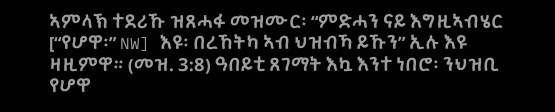ኣምላኽ ተደሪኹ ዝጸሓፋ መዝሙር፡ “ምድሓን ናይ እግዚኣብሄር [“የሆዋ፡” NW] እዩ፡ በረኸትካ ኣብ ህዝብኻ ይኹን” ኢሉ እዩ ዛዚምዋ። (መዝ. 3:8) ዓበይቲ ጸገማት እኳ እንተ ነበሮ፡ ንህዝቢ የሆዋ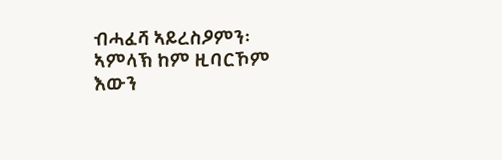ብሓፈሻ ኣይረስዖምን፡ ኣምላኽ ከም ዚባርኾም እውን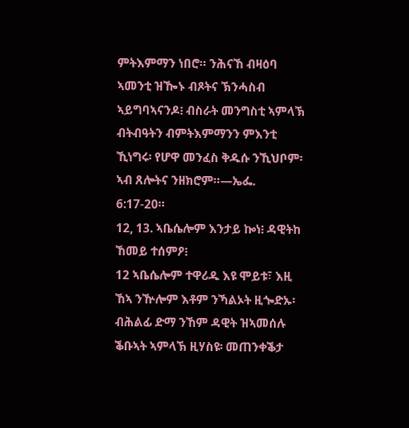ምትእምማን ነበሮ። ንሕናኸ ብዛዕባ ኣመንቲ ዝዀኑ ብጾትና ኽንሓስብ ኣይግባኣናንዶ፧ ብስራት መንግስቲ ኣምላኽ ብትብዓትን ብምትእምማንን ምእንቲ ኺነግሩ፡ የሆዋ መንፈስ ቅዱሱ ንኺህቦም፡ ኣብ ጸሎትና ንዘክሮም።—ኤፌ. 6:17-20።
12, 13. ኣቤሴሎም እንታይ ኰነ፧ ዳዊትከ ኸመይ ተሰምዖ፧
12 ኣቤሴሎም ተዋሪዱ እዩ ሞይቱ፣ እዚ ኸኣ ንዅሎም እቶም ንኻልኦት ዚጐድኡ፡ ብሕልፊ ድማ ንኸም ዳዊት ዝኣመሰሉ ቕቡኣት ኣምላኽ ዚሃስዩ፡ መጠንቀቕታ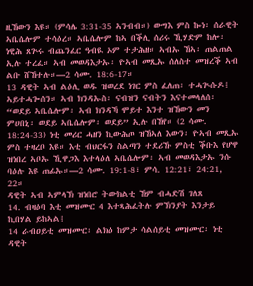ዚኸውን እዩ። (ምሳሌ 3:31-35 ኣንብብ።) ውግእ ምስ ኰነ፡ ሰራዊት ኣቤሴሎም ተሳዕረ። ኣቤሴሎም ከኣ በቕሊ ሰሪሩ ኺሃድም ከሎ፡ ነዊሕ ጸጕሩ ብጨንፈር ዓብዪ ኦም ተታሕዘ። ኣብኡ ኸኣ፡ ጠልጠል ኢሉ ተረፈ። ኣብ መወዳእታኡ፡ ዮኣብ መጺኡ ሰለስተ መዝረቕ ኣብ ልቡ ሸኸተሉ።—2 ሳሙ. 18:6-17።
13 ዳዊት ኣብ ልዕሊ ወዱ ዝወረደ ነገር ምስ ፈለጠ፡ ተሓጒሱዶ፧ ኣይተሓጐሰን። ኣብ ክንዳኡስ፡ ናብዝን ናብትን እናተመላለሰ፡ “ወደይ ኣቤሴሎም፡ ኣብ ክንዳኻ ሞይተ እንተ ዝኸውን መን ምሀበኒ፡ ወደይ ኣቤሴሎም፡ ወደይ” ኢሉ በኸየ። (2 ሳሙ. 18:24-33) ነቲ መሪር ሓዘን ኪውሕጦ ዝኸኣለ እውን፡ ዮኣብ መጺኡ ምስ ተዛረቦ እዩ። እቲ ብህርፋን ስልጣን ተደሪኹ ምስቲ ቕቡእ የሆዋ ዝነበረ ኣቦኡ ኺዋጋእ እተላዕለ ኣቤሴሎም፡ ኣብ መወዳእታኡ ንሱ ባዕሉ እዩ ጠፊኡ።—2 ሳሙ. 19:1-8፣ ምሳ. 12:21፣ 24:21, 22።
ዳዊት ኣብ ኣምላኽ ዝነበሮ ትውክልቲ ኸም ብሓድሽ ገለጸ
14. ብዛዕባ እቲ መዝሙር 4 እተጻሕፈትሉ ምኽንያት እንታይ ኪበሃል ይከኣል፧
14 ራብዐይቲ መዝሙር፡ ልክዕ ከምታ ሳልሰይቲ መዝሙር፡ ነቲ ዳዊት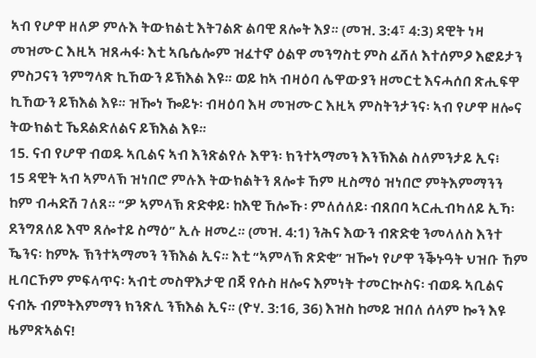ኣብ የሆዋ ዘለዎ ምሉእ ትውክልቲ እትገልጽ ልባዊ ጸሎት እያ። (መዝ. 3:4፣ 4:3) ዳዊት ነዛ መዝሙር እዚኣ ዝጸሓፋ፡ እቲ ኣቤሴሎም ዝፈተኖ ዕልዋ መንግስቲ ምስ ፈሸለ እተሰምዖ እፎይታን ምስጋናን ንምግላጽ ኪኸውን ይኽእል እዩ። ወይ ከኣ ብዛዕባ ሌዋውያን ዘመርቲ እናሓሰበ ጽሒፍዋ ኪኸውን ይኽእል እዩ። ዝዀነ ዀይኑ፡ ብዛዕባ እዛ መዝሙር እዚኣ ምስትንታንና፡ ኣብ የሆዋ ዘሎና ትውክልቲ ኼደልድለልና ይኽእል እዩ።
15. ናብ የሆዋ ብወዱ ኣቢልና ኣብ እንጽልየሉ እዋን፡ ክንተኣማመን እንኽእል ስለምንታይ ኢና፧
15 ዳዊት ኣብ ኣምላኽ ዝነበሮ ምሉእ ትውክልትን ጸሎቱ ኸም ዚስማዕ ዝነበሮ ምትእምማንን ከም ብሓድሽ ገለጸ። “ዎ ኣምላኽ ጽድቀይ፡ ከእዊ ኸሎኹ፡ ምለሰለይ፡ ብጸበባ ኣርሒብካለይ ኢኻ፡ ደንግጸለይ እሞ ጸሎተይ ስማዕ” ኢሉ ዘመረ። (መዝ. 4:1) ንሕና እውን ብጽድቂ ንመላለስ እንተ ዄንና፡ ከምኡ ኽንተኣማመን ንኽእል ኢና። እቲ “ኣምላኽ ጽድቂ” ዝዀነ የሆዋ ንቕኑዓት ህዝቡ ኸም ዚባርኾም ምፍላጥና፡ ኣብቲ መስዋእታዊ በጃ የሱስ ዘሎና እምነት ተመርኲስና፡ ብወዱ ኣቢልና ናብኡ ብምትእምማን ክንጽሊ ንኽእል ኢና። (ዮሃ. 3:16, 36) እዝስ ከመይ ዝበለ ሰላም ኰን እዩ ዜምጽኣልና!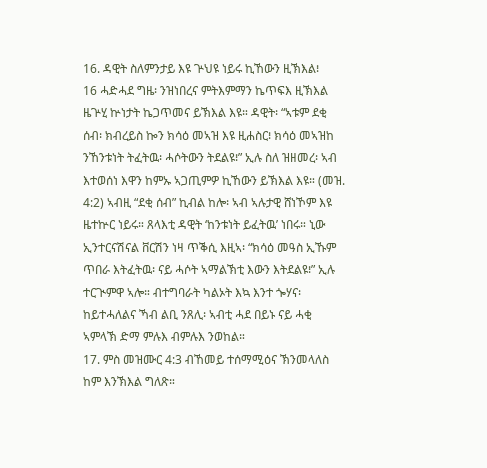16. ዳዊት ስለምንታይ እዩ ጕህዩ ነይሩ ኪኸውን ዚኽእል፧
16 ሓድሓደ ግዜ፡ ንዝነበረና ምትእምማን ኬጥፍእ ዚኽእል ዜጕሂ ኵነታት ኬጋጥመና ይኽእል እዩ። ዳዊት፡ “ኣቱም ደቂ ሰብ፡ ክብረይስ ኰን ክሳዕ መኣዝ እዩ ዚሐስር፧ ክሳዕ መኣዝከ ንኸንቱነት ትፈትዉ፡ ሓሶትውን ትደልዩ፧” ኢሉ ስለ ዝዘመረ፡ ኣብ እተወሰነ እዋን ከምኡ ኣጋጢምዎ ኪኸውን ይኽእል እዩ። (መዝ. 4:2) ኣብዚ “ደቂ ሰብ” ኪብል ከሎ፡ ኣብ ኣሉታዊ ሸነኾም እዩ ዜተኵር ነይሩ። ጸላእቲ ዳዊት ‘ከንቱነት ይፈትዉ’ ነበሩ። ኒው ኢንተርናሽናል ቨርሽን ነዛ ጥቕሲ እዚኣ፡ “ክሳዕ መዓስ ኢኹም ጥበራ እትፈትዉ፡ ናይ ሓሶት ኣማልኽቲ እውን እትደልዩ፧” ኢሉ ተርጒምዋ ኣሎ። ብተግባራት ካልኦት እኳ እንተ ጐሃና፡ ከይተሓለልና ኻብ ልቢ ንጸሊ፡ ኣብቲ ሓደ በይኑ ናይ ሓቂ ኣምላኽ ድማ ምሉእ ብምሉእ ንወከል።
17. ምስ መዝሙር 4:3 ብኸመይ ተሰማሚዕና ኽንመላለስ ከም እንኽእል ግለጽ።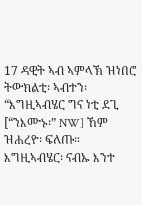17 ዳዊት ኣብ ኣምላኽ ዝነበሮ ትውክልቲ፡ ኣብተን፡ “እግዚኣብሄር ግና ነቲ ደጊ [“ንእሙኑ፡” NW] ኸም ዝሐረዮ፡ ፍለጡ። እግዚኣብሄር፡ ናብኡ እንተ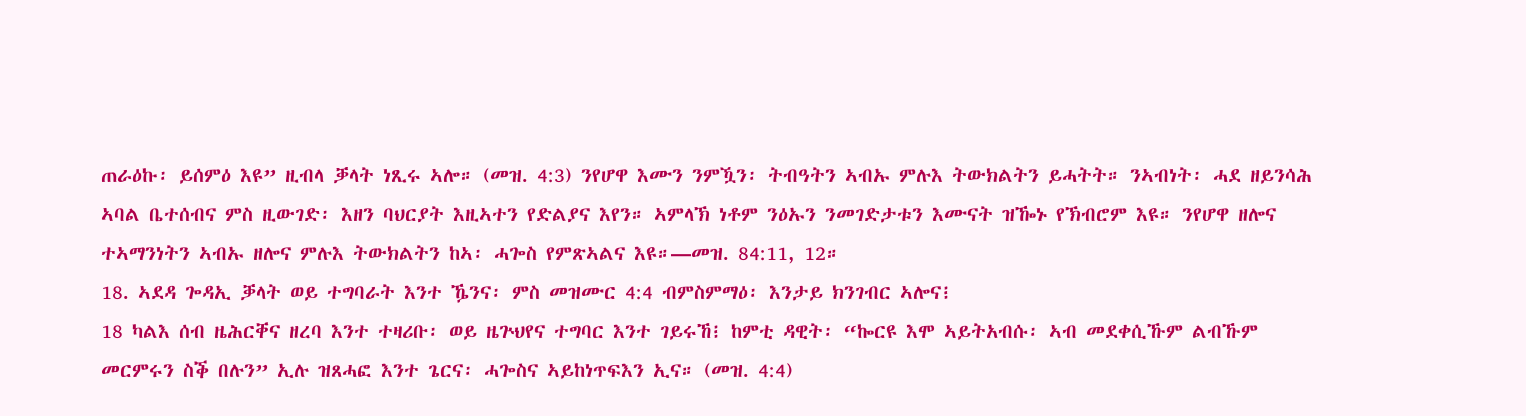ጠራዕኩ፡ ይሰምዕ እዩ” ዚብላ ቓላት ነጺሩ ኣሎ። (መዝ. 4:3) ንየሆዋ እሙን ንምዃን፡ ትብዓትን ኣብኡ ምሉእ ትውክልትን ይሓትት። ንኣብነት፡ ሓደ ዘይንሳሕ ኣባል ቤተሰብና ምስ ዚውገድ፡ እዘን ባህርያት እዚኣተን የድልያና እየን። ኣምላኽ ነቶም ንዕኡን ንመገድታቱን እሙናት ዝዀኑ የኽብሮም እዩ። ንየሆዋ ዘሎና ተኣማንነትን ኣብኡ ዘሎና ምሉእ ትውክልትን ከኣ፡ ሓጐስ የምጽኣልና እዩ።—መዝ. 84:11, 12።
18. ኣደዳ ጐዳኢ ቓላት ወይ ተግባራት እንተ ዄንና፡ ምስ መዝሙር 4:4 ብምስምማዕ፡ እንታይ ክንገብር ኣሎና፧
18 ካልእ ሰብ ዜሕርቐና ዘረባ እንተ ተዛሪቡ፡ ወይ ዜጕህየና ተግባር እንተ ገይሩኸ፧ ከምቲ ዳዊት፡ “ኰርዩ እሞ ኣይትአብሱ፡ ኣብ መደቀሲኹም ልብኹም መርምሩን ስቕ በሉን” ኢሉ ዝጸሓፎ እንተ ጌርና፡ ሓጐስና ኣይከነጥፍእን ኢና። (መዝ. 4:4)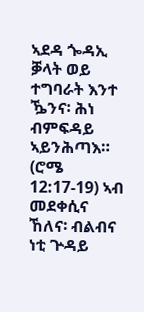ኣደዳ ጐዳኢ ቓላት ወይ ተግባራት እንተ ዄንና፡ ሕነ ብምፍዳይ ኣይንሕጣእ። (ሮሜ 12:17-19) ኣብ መደቀሲና ኸለና፡ ብልብና ነቲ ጕዳይ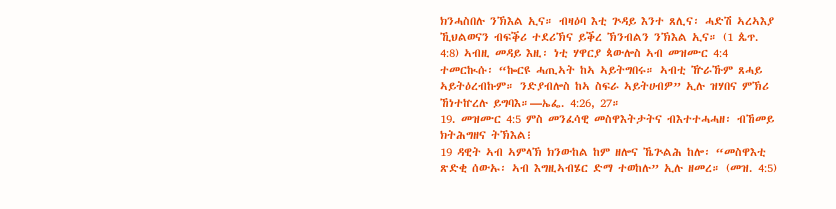ክንሓስበሉ ንኽእል ኢና። ብዛዕባ እቲ ጕዳይ እንተ ጸሊና፡ ሓድሽ ኣረኣእያ ኺህልወናን ብፍቕሪ ተደሪኽና ይቕረ ኽንብልን ንኽእል ኢና። (1 ጴጥ. 4:8) ኣብዚ መዳይ እዚ፡ ነቲ ሃዋርያ ጳውሎስ ኣብ መዝሙር 4:4 ተመርኲሱ፡ “ኰርዩ ሓጢኣት ከኣ ኣይትግበሩ። ኣብቲ ዅራኹም ጸሓይ ኣይትዕረብኩም። ንድያብሎስ ከኣ ስፍራ ኣይትሀብዎ” ኢሉ ዝሃበና ምኽሪ ኸነተኵረሉ ይግባእ።—ኤፌ. 4:26, 27።
19. መዝሙር 4:5 ምስ መንፈሳዊ መስዋእትታትና ብእተተሓሓዘ፡ ብኸመይ ክትሕግዘና ትኽእል፧
19 ዳዊት ኣብ ኣምላኽ ክንውከል ከም ዘሎና ኼጕልሕ ከሎ፡ “መስዋእቲ ጽድቂ ሰውኡ፡ ኣብ እግዚኣብሄር ድማ ተወከሉ” ኢሉ ዘመረ። (መዝ. 4:5)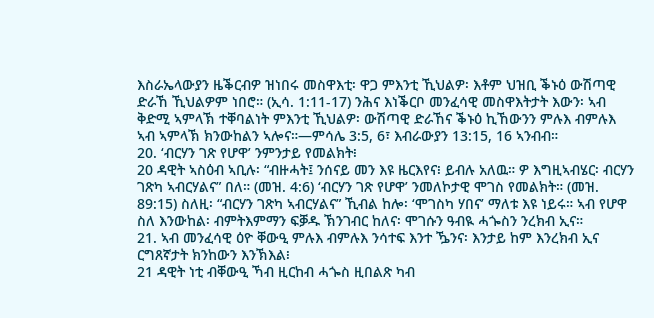እስራኤላውያን ዜቕርብዎ ዝነበሩ መስዋእቲ፡ ዋጋ ምእንቲ ኺህልዎ፡ እቶም ህዝቢ ቕኑዕ ውሽጣዊ ድራኸ ኺህልዎም ነበሮ። (ኢሳ. 1:11-17) ንሕና እነቕርቦ መንፈሳዊ መስዋእትታት እውን፡ ኣብ ቅድሚ ኣምላኽ ተቐባልነት ምእንቲ ኺህልዎ፡ ውሽጣዊ ድራኸና ቕኑዕ ኪኸውንን ምሉእ ብምሉእ ኣብ ኣምላኽ ክንውከልን ኣሎና።—ምሳሌ 3:5, 6፣ እብራውያን 13:15, 16 ኣንብብ።
20. ‘ብርሃን ገጽ የሆዋ’ ንምንታይ የመልክት፧
20 ዳዊት ኣስዕብ ኣቢሉ፡ “ብዙሓት፤ ንሰናይ መን እዩ ዜርእየና፧ ይብሉ አለዉ። ዎ እግዚኣብሄር፡ ብርሃን ገጽካ ኣብርሃልና” በለ። (መዝ. 4:6) ‘ብርሃን ገጽ የሆዋ’ ንመለኮታዊ ሞገስ የመልክት። (መዝ. 89:15) ስለዚ፡ “ብርሃን ገጽካ ኣብርሃልና” ኺብል ከሎ፡ ‘ሞገስካ ሃበና’ ማለቱ እዩ ነይሩ። ኣብ የሆዋ ስለ እንውከል፡ ብምትእምማን ፍቓዱ ኽንገብር ከለና፡ ሞገሱን ዓብዪ ሓጐስን ንረክብ ኢና።
21. ኣብ መንፈሳዊ ዕዮ ቐውዒ ምሉእ ብምሉእ ንሳተፍ እንተ ዄንና፡ እንታይ ከም እንረክብ ኢና ርግጸኛታት ክንከውን እንኽእል፧
21 ዳዊት ነቲ ብቐውዒ ኻብ ዚርከብ ሓጐስ ዚበልጽ ካብ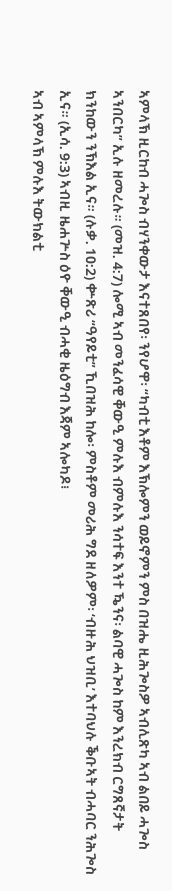ኣምላኽ ዚርከብ ሓጐስ ብሃንቀውታ እናተጸበየ፡ ንየሆዋ፡ “ካብቲ እቶም እኽሎምን ወይኖምን ምስ በዝሔ ዚሕጐስዎ ኣብሊጽካ ኣብ ልበይ ሓጐስ ኣንበርካ” ኢሉ ዘመረሉ። (መዝ. 4:7) ሎሚ ኣብ መንፈሳዊ ቐውዒ ምሉእ ብምሉእ ንሳተፍ እንተ ዄንና፡ ልባዊ ሓጐስ ከም እንረክብ ርግጸኛታት ክንከውን ንኽእል ኢና። (ሉቃ. 10:2) ቍጽሪ “ዓየይቲ” ኺበዝሕ ከሎ፡ ምስቶም መሪሕ ግደ ዘለዎም፡ ‘ብዙሕ ህዝቢ’ እተባህሉ ቕቡኣት ብሓባር ንሕጐስ ኢና። (ኢሳ. 9:3) ኣብዚ ዜሐጕስ ዕዮ ቐውዒ ብሓቂ ዜዕግብ እጃም ኣሎካዶ፧
ኣብ ኣምላኽ ምሉእ ትውክልቲ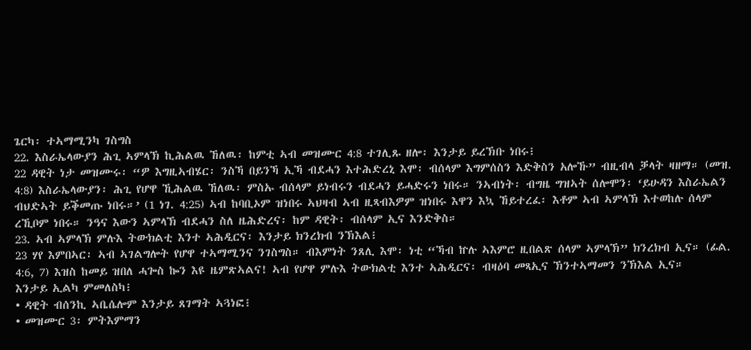ጌርካ፡ ተኣማሚንካ ገስግስ
22. እስራኤላውያን ሕጊ ኣምላኽ ኪሕልዉ ኸለዉ፡ ከምቲ ኣብ መዝሙር 4:8 ተገሊጹ ዘሎ፡ እንታይ ይረኽቡ ነበሩ፧
22 ዳዊት ነታ መዝሙሩ፡ “ዎ እግዚኣብሄር፡ ንስኻ በይንኻ ኢኻ ብደሓን እተሕድረኒ እሞ፡ ብሰላም እግምሰስን እድቅስን አሎኹ” ብዚብላ ቓላት ዛዘማ። (መዝ. 4:8) እስራኤላውያን፡ ሕጊ የሆዋ ኺሕልዉ ኸለዉ፡ ምስኡ ብሰላም ይነብሩን ብደሓን ይሓድሩን ነበሩ። ንኣብነት፡ ብግዜ ግዝኣት ሰሎሞን፡ ‘ይሁዳን እስራኤልን ብህድኣት ይቕመጡ ነበሩ።’ (1 ነገ. 4:25) ኣብ ከባቢኦም ዝነበሩ ኣህዛብ ኣብ ዚጻብእዎም ዝነበሩ እዋን እኳ ኸይተረፈ፡ እቶም ኣብ ኣምላኽ እተወከሉ ሰላም ረኺቦም ነበሩ። ንዓና እውን ኣምላኽ ብደሓን ስለ ዜሕድረና፡ ከም ዳዊት፡ ብሰላም ኢና እንድቅስ።
23. ኣብ ኣምላኽ ምሉእ ትውክልቲ እንተ ኣሕዲርና፡ እንታይ ክንረክብ ንኽእል፧
23 ሃየ እምበኣር፡ ኣብ ኣገልግሎት የሆዋ ተኣማሚንና ንገስግስ። ብእምነት ንጸሊ እሞ፡ ነቲ “ኻብ ኵሉ ኣእምሮ ዚበልጽ ሰላም ኣምላኽ” ክንረክብ ኢና። (ፊል. 4:6, 7) እዝስ ከመይ ዝበለ ሓጐስ ኰን እዩ ዜምጽኣልና! ኣብ የሆዋ ምሉእ ትውክልቲ እንተ ኣሕዲርና፡ ብዛዕባ መጻኢና ኽንተኣማመን ንኽእል ኢና።
እንታይ ኢልካ ምመለስካ፧
• ዳዊት ብሰንኪ ኣቤሴሎም እንታይ ጸገማት ኣጓነፎ፧
• መዝሙር 3፡ ምትእምማን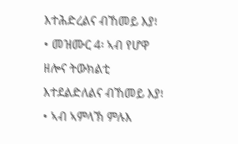እተሕድረልና ብኸመይ እያ፧
• መዝሙር 4፡ ኣብ የሆዋ ዘሎና ትውክልቲ እተደልድለልና ብኸመይ እያ፧
• ኣብ ኣምላኽ ምሉእ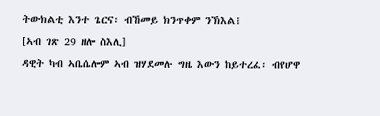ትውክልቲ እንተ ጌርና፡ ብኸመይ ክንጥቀም ንኽእል፧
[ኣብ ገጽ 29 ዘሎ ስእሊ]
ዳዊት ካብ ኣቤሴሎም ኣብ ዝሃደመሉ ግዜ እውን ከይተረፈ፡ ብየሆዋ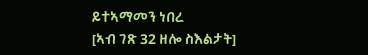ይተኣማመን ነበረ
[ኣብ ገጽ 32 ዘሎ ስእልታት]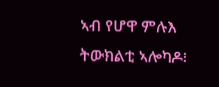ኣብ የሆዋ ምሉእ ትውክልቲ ኣሎካዶ፧